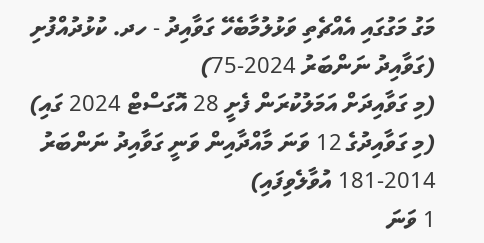މަގު މަގުގައި އެއްޗެތި ވަޅުލުމާބެހޭ ގަވާއިދު - ހދ. ކުޅުދުއްފުށި
(ގަވާއިދު ނަންބަރު 2024-75)
(މި ގަވާއިދަށް އަމަލުކުރަން ފެށީ 28 އޮގަސްޓް 2024 ގައި)
(މި ގަވާއިދުގެ 12 ވަނަ މާއްދާއިން ވަނީ ގަވާއިދު ނަންބަރު 2014-181 އުވާލެވިފައި)
1 ވަނަ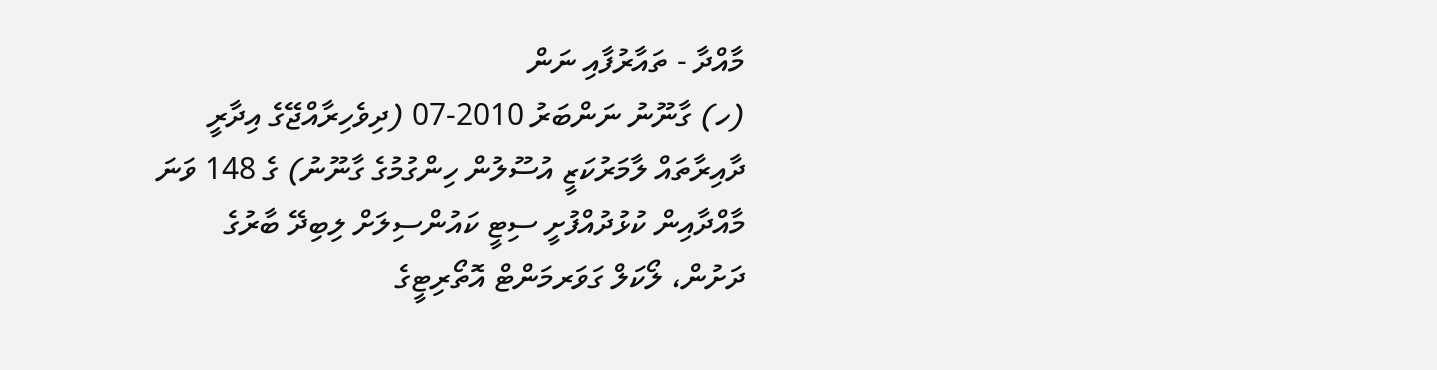މާއްދާ - ތައާރުފާއި ނަން
(ހ) ގާނޫނު ނަންބަރު 2010-07 (ދިވެހިރާއްޖޭގެ އިދާރީ ދާއިރާތައް ލާމަރުކަޒީ އުސޫލުން ހިންގުމުގެ ގާނޫނު) ގެ 148 ވަނަ މާއްދާއިން ކުޅުދުއްފުށީ ސިޓީ ކައުންސިލަށް ލިބިދޭ ބާރުގެ ދަށުން، ލޯކަލް ގަވަރމަންޓް އޮތޯރިޓީގެ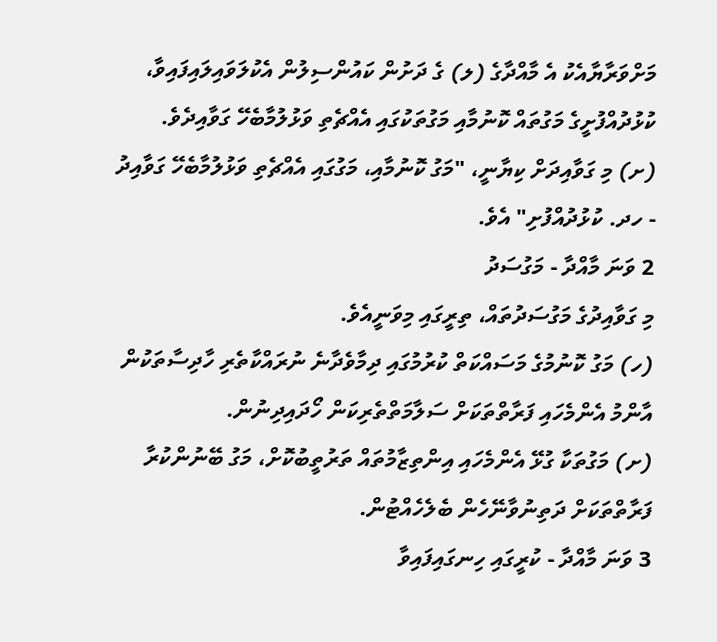މަށްވަރާޔާއެކު އެ މާއްދާގެ (ލ) ގެ ދަށުން ކައުންސިލުން އެކުލަވައިލައިފައިވާ، ކުޅުދުއްފުށީގެ މަގުތައް ކޮނުމާއި މަގުތަކުގައި އެއްޗެތި ވަޅުލުމާބެހޭ ގަވާއިދެވެ.
(ށ) މި ގަވާއިދަށް ކިޔާނީ، "މަގު ކޮނުމާއި، މަގުގައި އެއްޗެތި ވަޅުލުމާބެހޭ ގަވާއިދު - ހދ. ކުޅުދުއްފުށި" އެވެ.
2 ވަނަ މާއްދާ - މަގުސަދު
މި ގަވާއިދުގެ މަގުސަދުތައް، ތިރީގައި މިވަނީއެވެ.
(ހ) މަގު ކޮނުމުގެ މަސައްކަތް ކުރުމުގައި ދިމާވެދާނެ ނުރައްކާތެރި ހާދިސާތަކުން އާންމު އެންމެހައި ފަރާތްތަކަށް ސަލާމަތްތެރިކަން ހޯދައިދިނުން.
(ށ) މަގުތަކާ ގުޅޭ އެންމެހައި އިންތިޒާމުތައް ތަރުތީބުކޮށް، މަގު ބޭނުންކުރާ ފަރާތްތަކަށް ދަތިނުވާނޭހެން ބެލެހެއްޓުން.
3 ވަނަ މާއްދާ - ކުރީގައި ހިނގައިފައިވާ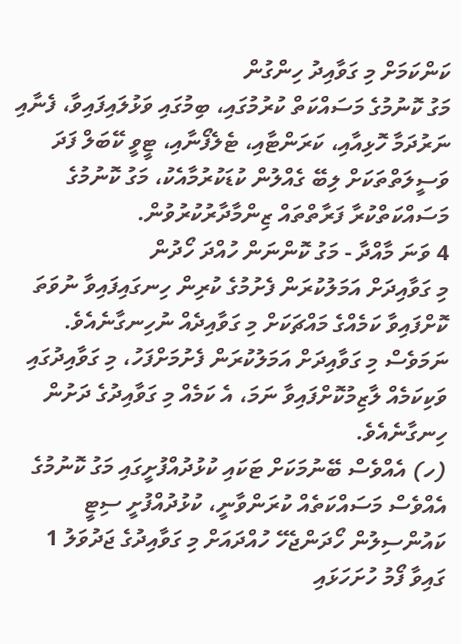ކަންކަމަށް މި ގަވާއިދު ހިންގުން
މަގު ކޮނުމުގެ މަސައްކަތް ކުރުމުގައި، ބިމުގައި ވަޅުލައިފައިވާ، ފެނާއި ނަރުދަމާ ހޮޅިއާއި، ކަރަންޓާއި، ޓެލެފޯނާއި، ޓީވީ ކޭބަލް ފަދަ ވަސީލަތްތަކަށް ލިބޭ ގެއްލުން ކުޑަކުރުމާއެކު، މަގު ކޮނުމުގެ މަސައްކަތްކުރާ ފަރާތްތައް ޒިންމާދާރުކުރުވުން.
4 ވަނަ މާއްދާ - މަގު ކޮންނަން ހުއްދަ ހޯދުން
މި ގަވާއިދަށް އަމަލުކުރަން ފެށުމުގެ ކުރިން ހިނގައިފައިވާ ނުވަތަ ކޮށްފައިވާ ކަމެއްގެ މައްޗަކަށް މި ގަވާއިދެއް ނުހިނގާނެއެވެ. ނަމަވެސް މި ގަވާއިދަށް އަމަލުކުރަން ފެށުމަށްފަހު، މި ގަވާއިދުގައި ވަކިކަމެއް ލާޒިމުކޮށްފައިވާ ނަމަ، އެ ކަމެއް މި ގަވާއިދުގެ ދަށުން ހިނގާނެއެވެ.
(ހ) އެއްވެސް ބޭނުމަކަށް ޓަކައި ކުޅުދުއްފުށީގައި މަގު ކޮނުމުގެ އެއްވެސް މަސައްކަތެއް ކުރަންވާނީ، ކުޅުދުއްފުށީ ސިޓީ ކައުންސިލުން ހޯދަންޖެހޭ ހުއްދައަށް މި ގަވާއިދުގެ ޖަދުވަލު 1 ގައިވާ ފޯމު ހުށަހަޅައި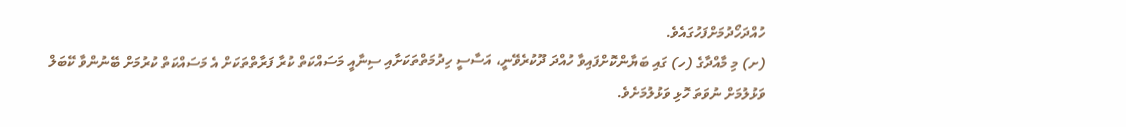ހުއްދަހޯދުމަށްފަހުގައެވެ.
(ށ) މި މާއްދާގެ (ހ) ގައި ބަޔާންކޮށްފައިވާ ހުއްދަ ދޫކުރެވޭނީ، އަސާސީ ހިދުމަތްތަކަށާއި ސިނާއީ މަސައްކަތް ކުރާ ފަރާތްތަކަށް އެ މަސައްކަތް ކުރުމަށް ބޭނުންވާ ކޭބަލް ވަޅުލުމަށް ނުވަތަ ހޮޅި ވަޅުލުމަށެވެ.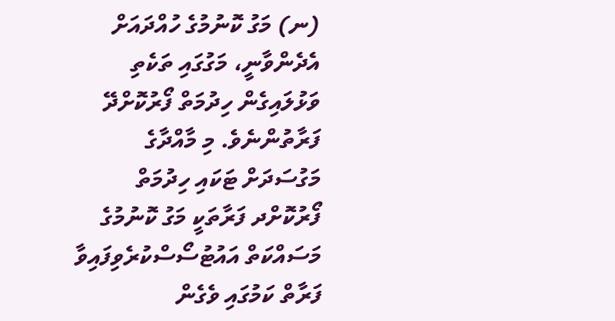(ނ) މަގު ކޮނުމުގެ ހުއްދައަށް އެދެންވާނީ، މަގުގައި ތަކެތި ވަޅުލައިގެން ހިދުމަތް ފޯރުކޮށްދޭ ފަރާތުންނެވެ. މި މާއްދާގެ މަގުސަދަށް ޓަކައި ހިދުމަތް ފޯރުކޮށްދ ފަރާތަކީ މަގު ކޮނުމުގެ މަސައްކަތް އައުޓުސޯސްކުރެވިފައިވާ ފަރާތް ކަމުގައި ވެގެން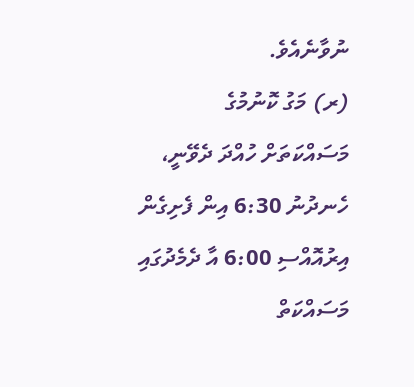ނުވާނެއެވެ.
(ރ) މަގު ކޮނުމުގެ މަސައްކަތަށް ހުއްދަ ދެވޭނީ، ހެނދުނު 6:30 އިން ފެށިގެން އިރުއޮއްސި 6:00 އާ ދެމެދުގައި މަސައްކަތް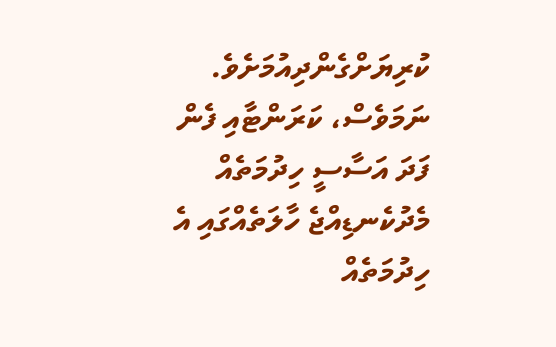ކުރިޔަށްގެންދިއުމަށެވެ. ނަމަވެސް، ކަރަންޓާއި ފެން ފަދަ އަސާސީ ހިދުމަތެއް މެދުކެނޑިއްޖެ ހާލަތެއްގައި އެ ހިދުމަތެއް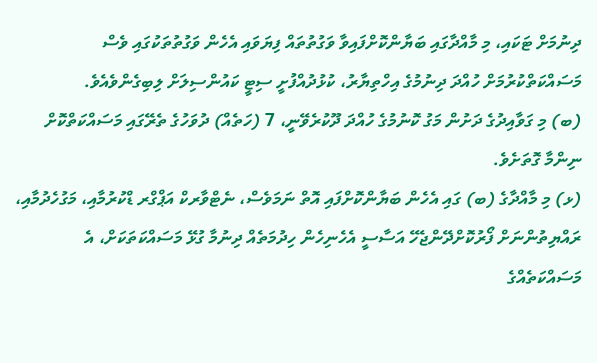ދިނުމަށް ޓަކައި، މި މާއްދާގައި ބަޔާންކޮށްފައިވާ ވަގުތުތައް ފިޔަވައި އެހެން ވަގުތުތަކުގައި ވެސް މަސައްކަތްކުރުމަށް ހުއްދަ ދިނުމުގެ އިހްތިޔާރު، ކުޅުދުއްފުށީ ސިޓީ ކައުންސިލަށް ލިބިގެންވެއެވެ.
(ބ) މި ގަވާއިދުގެ ދަށުން މަގު ކޮނުމުގެ ހުއްދަ ދޫކުރެވޭނީ، 7 (ހަތެއް) ދުވަހުގެ ތެރޭގައި މަސައްކަތްކޮށް ނިންމާ ގޮތަށެވެ.
(ޅ) މި މާއްދާގެ (ބ) ގައި އެހެން ބަޔާންކޮށްފައި އޮތް ނަމަވެސް، ނެޓްވާރކް އަޕްގްރ ޑްކުރުމާއި، މަގުހެދުމާއި، ރައްޔިތުންނަށް ފޯރުކޮށްދޭންޖެހޭ އަސާސީ އެހެނިހެން ހިދުމަތެއް ދިނުމާ ގުޅޭ މަސައްކަތަކަށް، އެ މަސައްކަތެއްގެ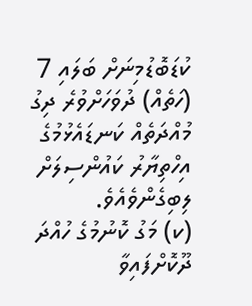ކުޑަބޮޑުމިނަށް ބަލައި 7 (ހަތެއް) ދުވަހަށްވުރެ ދިގު މުއްދަތެއް ކަނޑައެޅުމުގެ އިހްތިޔާރު ކައުންސިލަށް ލިބިގެންވެއެވެ.
(ކ) މަގު ކޮނުމުގެ ހުއްދަ ދޫކޮށްފައިވާ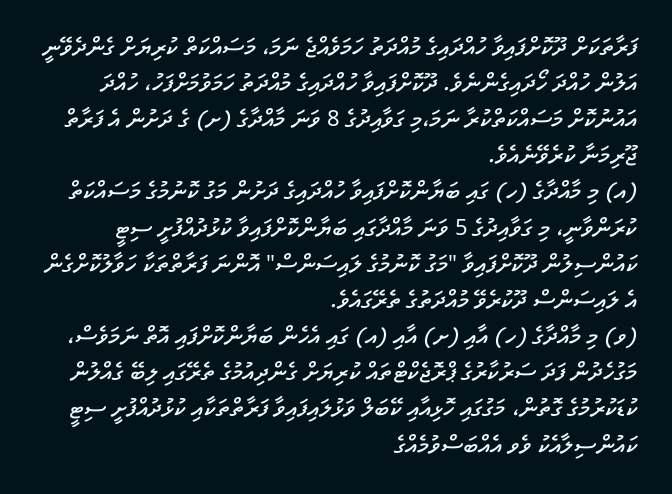ފަރާތަކަށް ދޫކޮށްފައިވާ ހުއްދައިގެ މުއްދަތު ހަމަވެއްޖެ ނަމަ، މަސައްކަތް ކުރިޔަށް ގެންދެވޭނީ އަލުން ހުއްދަ ހޯދައިގެންނެވެ. ދޫކޮށްފައިވާ ހުއްދައިގެ މުއްދަތު ހަމަވުމަށްފަހު، ހުއްދަ އައުނުކޮށް މަސައްކަތްކުރާ ނަމަ،މި ގަވާއިދުގެ 8 ވަނަ މާއްދާގެ (ށ) ގެ ދަށުން އެ ފަރާތް ޖޫރިމަނާ ކުރެވޭނެއެވެ.
(އ) މި މާއްދާގެ (ހ) ގައި ބަޔާންކޮށްފައިވާ ހުއްދައިގެ ދަށުން މަގު ކޮނުމުގެ މަސައްކަތް ކުރަންވާނީ، މި ގަވާއިދުގެ 5 ވަނަ މާއްދާގައި ބަޔާންކޮށްފައިވާ ކުޅުދުއްފުށީ ސިޓީ ކައުންސިލުން ދޫކޮށްފައިވާ "މަގު ކޮނުމުގެ ލައިސަންސް" އޮންނަ ފަރާތްތަކާ ހަވާލުކޮށްގެން އެ ލައިސަންސް ދޫކުރެވޭ މުއްދަތުގެ ތެރޭގައެވެ.
(ވ) މި މާއްދާގެ (ހ) އާއި (ށ) އާއި (އ) ގައި އެހެން ބަޔާންކޮށްފައި އޮތް ނަމަވެސް، މަގުހެދުން ފަދަ ސަރުކާރުގެ ޕްރޮޖެކްޓްތައް ކުރިޔަށް ގެންދިއުމުގެ ތެރޭގައި ލިބޭ ގެއްލުން ކުޑަކުރުމުގެ ގޮތުން، މަގުގައި ހޮޅިއާއި ކޭބަލް ވަޅުލައިފައިވާ ފަރާތްތަކާއި ކުޅުދުއްފުށީ ސިޓީ ކައުންސިލާއެކު ވެވ އެއްބަސްވުމެއްގެ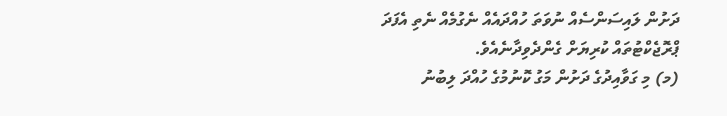ދަށުން ލައިސަންސެއް ނުވަތަ ހުއްދައެއް ނެގުމެއް ނެތި އެފަދަ ޕްރޮޖެކްޓުތައް ކުރިޔަށް ގެންދެވިދާނެއެވެ.
(މ) މި ގަވާއިދުގެ ދަށުން މަގު ކޮނުމުގެ ހުއްދަ ލިބުނު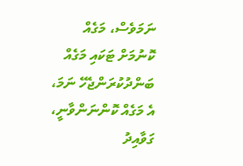ނަމަވެސް، މަގެއް ކޮނުމަށް ޓަކައި މަގެއް ބަންދުކުރަންޖެހޭ ނަމަ، އެ މަގެއް ކޮންނަންވާނީ، ގަވާއިދު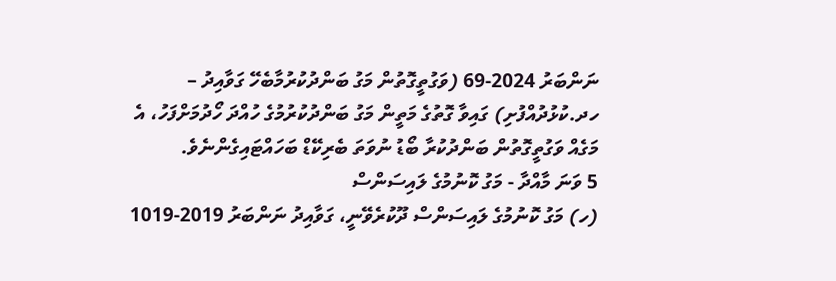ނަންބަރު 2024-69 (ވަގުތީގޮތުން މަގު ބަންދުކުރުމާބެހޭ ގަވާއިދު – ހދ.ކުޅުދުއްފުށި) ގައިވާ ގޮތުގެ މަތީން މަގު ބަންދުކުރުމުގެ ހުއްދަ ހޯދުމަށްފަހު، އެ މަގެއް ވަގުތީގޮތުން ބަންދުކުރާ ބޯޑު ނުވަތަ ބެރިކޭޑް ބަހައްޓައިގެންނެވެ.
5 ވަނަ މާއްދާ - މަގު ކޮނުމުގެ ލައިސަންސް
(ހ) މަގު ކޮނުމުގެ ލައިސަންސް ދޫކުރެވޭނީ، ގަވާއިދު ނަންބަރު 2019-1019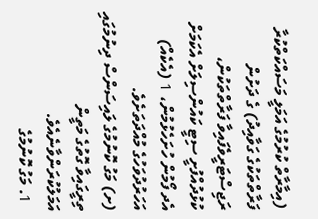(އިމާރާތް ކުރުމުގެ އަމަލީ މަސައްކަތްކުރާ ފަރާތްތަކުގެ ގަވާއިދު) ގެ ދަށުން ރަޖިސްޓަރީވެފައިވާ ފަރާތްތަކުން، ކުޅުދުއްފުށީ ސިޓީ ކައުންސިލަށް އެކަމަށް އެދ ފޯމުން ހުށަހެޅުމުން، 1 (އެކެއް) އަހަރުދުވަހުގެ މުއްދަތަށެވެ.
(ށ) މަގު ކޮނުމުގެ ލައިސަންސް ދިނުމުގައި ތިރީގައިވާ ގޮތުގެ މަތީން އަމަލުކުރަންވާނެއެވެ.
  1. މަގު ކޮނުމުގެ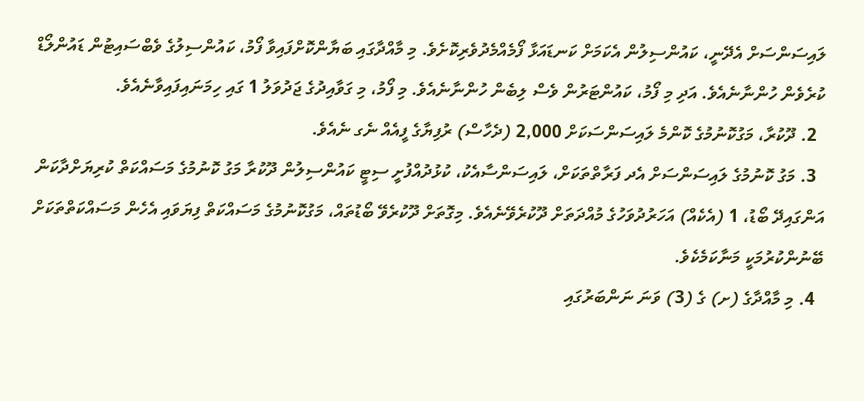ލައިސަންސަށް އެދޭނީ، ކައުންސިލުން އެކަމަށް ކަނޑައަޅާ ފޯމެއްމެދުވެރިކޮށެވެ. މި މާއްދާގައި ބަޔާންކޮށްފައިވާ ފޯމު، ކައުންސިލުގެ ވެބްސައިޓުން ޑައުންލޯޑް ކުރެވެން ހުންނާނެއެވެ. އަދި މި ފޯމު، ކައުންޓަރުން ވެސް ލިބެން ހުންނާނެއެވެ. މި ފޯމު، މި ގަވާއިދުގެ ޖަދުވަލު 1 ގައި ހިމަނައިފައިވާނެއެވެ.
  2. ދޫކުރާ، މަގުކޮނުމުގެ ކޮންމެ ލައިސަންސަކަށް 2,000 (ދެހާސް) ރުފިޔާގެ ފީއެއް ނެގ ނެއެވެ.
  3. މަގު ކޮނުމުގެ ލައިސަންސަށް އެދ ފަރާތްތަކަށް، ލައިސަންސާއެކު، ކުޅުދުއްފުށީ ސިޓީ ކައުންސިލުން ދޫކުރާ މަގު ކޮނުމުގެ މަސައްކަތް ކުރިޔަށްދާކަން އަންގައިދޭ ބޯޑު، 1 (އެކެއް) އަހަރުދުވަހުގެ މުއްދަތަށް ދޫކުރެވޭނެއެވެ. މިގޮތަށް ދޫކުރެވޭ ބޯޑުތައް، މަގުކޮނުމުގެ މަސައްކަތް ފިޔަވައި އެހެން މަސައްކަތްތަކަށް ބޭނުންކުރުމަކީ މަނާކަމެކެވެ.
  4. މި މާއްދާގެ (ށ) ގެ (3) ވަނަ ނަންބަރުގައި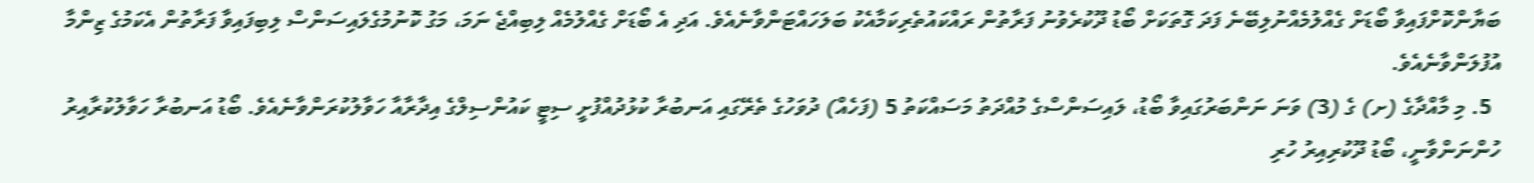ބަޔާންކޮށްފައިވާ ބޯޑަށް ގެއްލުމެއްނުލިބޭނެ ފަދަ ގޮތަކަށް ބޯޑު ދޫކުރެވުނު ފަރާތުން ރައްކައުތެރިކަމާއެކު ބަލަހައްޓަންވާނެއެވެ. އަދި އެ ބޯޑަށް ގެއްލުމެއް ލިބިއްޖެ ނަމަ، މަގު ކޮނުމުގެލައިސަންސް ލިބިފައިވާ ފަރާތުން އެކަމުގެ ޒިންމާ އުފުލަންވާނެއެވެ.
  5. މި މާއްދާގެ (ށ) ގެ (3) ވަނަ ނަންބަރުގައިވާ ބޯޑު، ލައިސަންސްގެ މުއްދަތު މަސައްކަތު 5 (ފަހެއް) ދުވަހުގެ ތެރޭގައި އަނބުރާ ކުޅުދުއްފުށީ ސިޓީ ކައުންސިލްގެ އިދާރާއާ ހަވާލުކުރަންވާނެއެވެ. ބޯޑު އަނބުރާ ހަވާލުކުރާއިރު ހުންނަންވާނީ، ބޯޑު ދޫކުރިއިރު ހުރި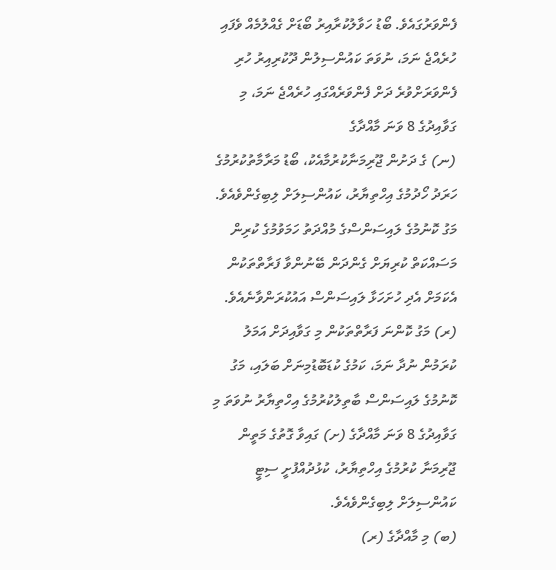ފެންވަރުގައެވެ. ބޯޑު ހަވާލުކުރާއިރު ބޯޑަށް ގެއްލުމެއް ވެފައި ހުރެއްޖެ ނަމަ، ނުވަތަ ކައުންސިލުން ދޫކުރިއިރު ހުރި ފެންވަރަށްވުރެ ދަށް ފެންވަރެއްގައި ހުރެއްޖެ ނަމަ، މި ގަވާއިދުގެ 8 ވަނަ މާއްދާގެ
(ނ) ގެ ދަށުން ޖޫރިމަނާކުރުމާއެކު، ބޯޑު މަރާމާތުކުރުމުގެ ހަރަދު ހޯދުމުގެ އިހްތިޔާރު، ކައުންސިލަށް ލިބިގެންވެއެވެ. މަގު ކޮނުމުގެ ލައިސަންސްގެ މުއްދަތު ހަމަވުމުގެ ކުރިން މަސައްކަތް ކުރިޔަށް ގެންދަން ބޭނުންވާ ފަރާތްތަކުން އެކަމަށް އެދި ހުށަހަޅާ ލައިސަންސް އައުކުރަންވާނެއެވެ.
(ރ) މަގު ކޮންނަ ފަރާތްތަކުން މި ގަވާއިދަށް އަމަލު ކުރަމުން ނުދާ ނަމަ، ކަމުގެ ކުޑަބޮޑުމިނަށް ބަލައި، މަގު ކޮނުމުގެ ލައިސަންސް ބާތިލުކުރުމުގެ އިހްތިޔާރު ނުވަތަ މި ގަވާއިދުގެ 8 ވަނަ މާއްދާގެ (ށ) ގައިވާ ގޮތުގެ މަތީން ޖޫރިމަނާ ކުރުމުގެ އިހްތިޔާރު، ކުޅުދުއްފުށީ ސިޓީ ކައުންސިލަށް ލިބިގެންވެއެވެ.
(ބ) މި މާއްދާގެ (ރ)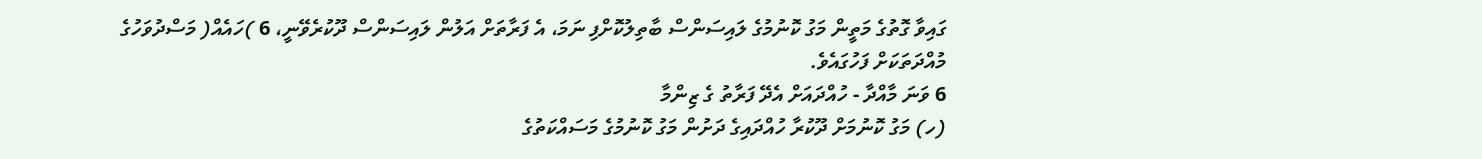ގައިވާ ގޮތުގެ މަތީން މަގު ކޮނުމުގެ ލައިސަންސް ބާތިލުކޮށްފި ނަމަ، އެ ފަރާތަށް އަލުން ލައިސަންސް ދޫކުރެވޭނީ، 6 )ހައެއް( މަސްދުވަހުގެ މުއްދަތަކަށް ފަހުގައެވެ.
6 ވަނަ މާއްދާ - ހުއްދައަށް އެދޭ ފަރާތު ގެ ޒިންމާ
(ހ) މަގު ކޮނުމަށް ދޫކުރާ ހުއްދައިގެ ދަށުން މަގު ކޮނުމުގެ މަސައްކަތުގެ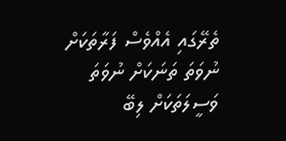ތެރޭގައި އެއްވެސް ފަރާތަކަށް ނުވަތަ ތަނަކަށް ނުވަތަ ވަސީލަތަކަށް ލިބޭ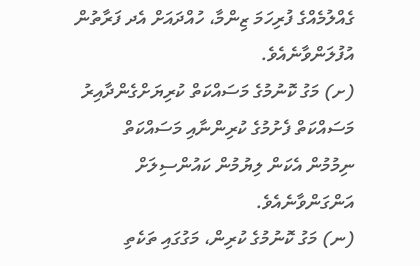ގެއްލުމެއްގެ ފުރިހަމަ ޒިންމާ، ހުއްދައަށް އެދ ފަރާތުން އުފުލަންވާނެއެވެ.
(ށ) މަގު ކޮނުމުގެ މަސައްކަތް ކުރިޔަށްގެންދާއިރު މަސައްކަތް ފެށުމުގެ ކުރިންނާއި މަސައްކަތް ނިމުމުން އެކަން ލިޔުމުން ކައުންސިލަށް އަންގަންވާނެއެވެ.
(ނ) މަގު ކޮނުމުގެ ކުރިން، މަގުގައި ތަކެތި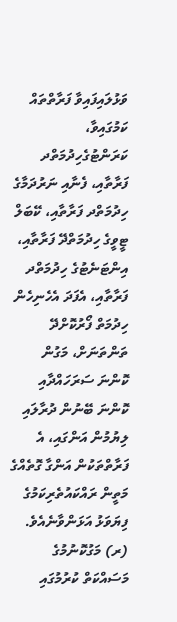ވަޅުލައިފައިވާ ފަރާތްތައް ކަމުގައިވާ، ކަރަންޓުގެހިދުމަތްދ ފަރާތާއި، ފެނާއި ނަރުދަމާގެ ހިދުމަތްދ ފަރާތާއި، ކޭބަލް ޓީވީގެ ހިދުމަތްދޭ ފަރާތާއި، އިންޓަނެޓުގެ ހިދުމަތްދ ފަރާތާއި، އެފަދަ އެހެނިހެން ހިދުމަތް ފޯރުކޮށްދޭ ތަންތަނަށް، މަގުން ކޮންނަ ސަރަހައްދާއި ކޮންނަ ބޭނުން ދުރާލައި ލިޔުމުން އަންގައި، އެ ފަރާތްތަކުން އަންގާ ގޮތެއްގެ މަތީން ރައްކައުތެރިކަމުގެ ފިޔަވަޅު އަޅަންވާނެއެވެ.
(ރ) މަގުކޮނުމުގެ މަސައްކަތް ކުރުމުގައި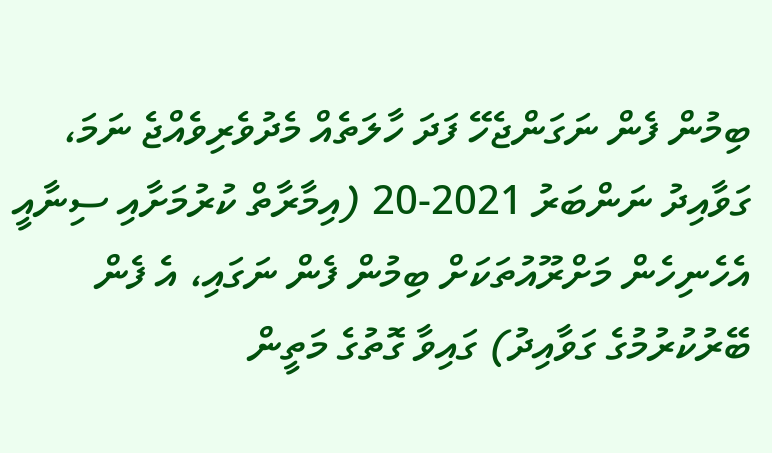ބިމުން ފެން ނަގަންޖެހޭ ފަދަ ހާލަތެއް މެދުވެރިވެއްޖެ ނަމަ، ގަވާއިދު ނަންބަރު 2021-20 (އިމާރާތް ކުރުމަށާއި ސިނާއީ އެހެނިހެން މަށްރޫއުތަކަށް ބިމުން ފެން ނަގައި، އެ ފެން ބޭރުކުރުމުގެ ގަވާއިދު) ގައިވާ ގޮތުގެ މަތީން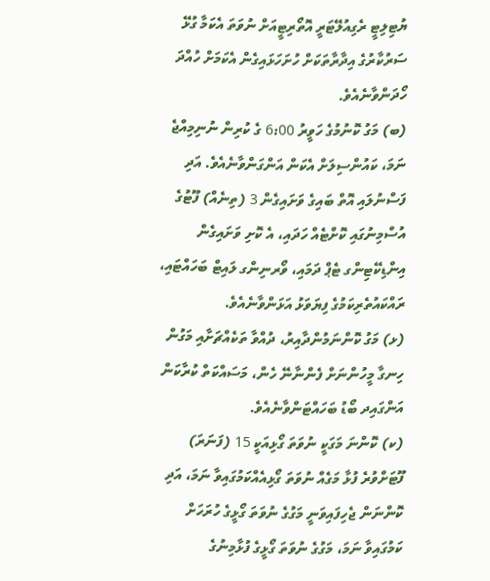ޔުޓިލިޓީ ރެގިއުލޭޓަރީ އޮތޯރިޓީއަށް ނުވަތަ އެކަމާ ގުޅޭ ސަރުކާރުގެ އިދާރާތަކަށް ހުށަހަޅައިގެން އެކަމަށް ހުއްދަ ހޯދަންވާނެއެވެ.
(ބ) މަގު ކޮނުމުގެ ހަވީރު 6:00 ގެ ކުރިން ނުނިމިއްޖެ ނަމަ، ކައުންސިލަށް އެކަން އަންގަންވާނެއެވެ. އަދި ފަސްނުލައި އޮތް ބައިގެ ވަށައިގެން 3 (ތިނެއް) ފޫޓުގެ އުސްމިނުގައި ކޮށްޓެއް ހަދައި، އެ ކޮށި ވަށައިގެން އިންޑިކޭޓިންގ ޓެޕް ދަމައި، ވޯރނިންގ ލައިޓް ބަހައްޓައި، ރައްކައުތެރިކަމުގެ ފިޔަވަޅު އަޅަންވާނެއެވެ.
(ޅ) މަގު ކޮންނަމުންދާއިރު، ދުއްވާ ތަކެއްޗަށާއި މަގުން ހިނގާ މީހުންނަށް ފެންނާނޭ ހެން، މަސައްކަތް ކުރާކަން އަންގައިދ ބޯޑު ބަހައްޓަންވާނެއެވެ.
(ކ) ކޮންނަ މަގަކީ ނުވަތަ ގޯޅިއަކީ 15 (ފަނަރަ) ފޫޓަށްވުރެ ފުޅާ މަގެއް ނުވަތަ ގޯޅިއެއްކަމުގައިވާ ނަމަ، އަދި ކޮންނަން ޖެހިފައިވަނީ މަގުގެ ނުވަތަ ގޯޅީގެ ހުރަހަށް ކަމުގައިވާ ނަމަ، މަގުގެ ނުވަތަ ގޯޅީގެ ފުޅާމިނުގެ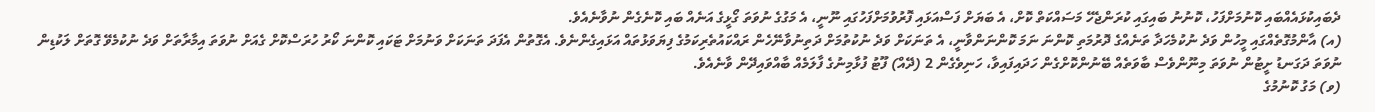ދެބައިކުޅައެއްބައި ކޮނުމަށްފަހު، ކޮނުނު ބައިގައި ކުރަންޖެހޭ މަސައްކަތް ކޮށް، އެ ބަޔަށް ފަސްއަޅައި ފޮރުވުމަށްފަހުގައި ނޫނީ، އެ މަގުގެ ނުވަތަ ގޯޅީގެ އަނެއް ބައި ކޮނެގެން ނުވާނެއެވެ.
(އ) އާންމުގޮތެއްގައި މީހުން ވަދެ ނުކުމެހަދާ ތަނެއްގެ ދޮރުމަތި ކޮންނަ ނަމަ ކޮންނަންވާނީ، އެ ތަނަކަށް ވަދެ ނުކުތުމަށް ދަތިނުވާނޭހެން ރައްކައުތެރިކަމުގެ ފިޔަވަޅުތައް އަޅައިގެންނެވެ. އެގޮތުން އެފަދަ ތަނަކަށް ވަނުމަށް ޓަކައި ކޮންނަ ކޯރު ހުރަސްކޮށް ގެއަށް ނުވަތަ އިމާރާތަށް ވަދެ ނުކުމެވޭ ގޮތަށް ލަކުޑިން ނުވަތަ ދަގަނޑު ށީޓުން ނުވަތަ މިނޫންވެސް ބާވަތެއް ބޭނުންކޮށްގެން ހަދައިފައިވާ، ހަނިވެގެން 2 (ދޭއް) ފޫޓު ފުޅާމިނުގެ ފާލަމެއް ބާއްވައިދޭން ވާނެއެވެ.
(ވ) މަގު ކޮނުމުގެ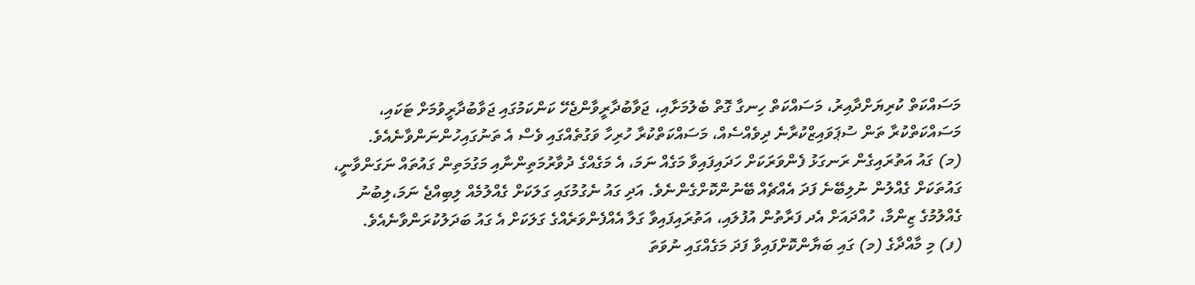މަސައްކަތް ކުރިޔަށްދާއިރު، މަސައްކަތް ހިނގާ ގޮތް ބެލުމަށާއި، ޖަވާބުދާރީވާންޖެހޭ ކަންކަމުގައި ޖަވާބުދާރީވުމަށް ޓަކައި، މަސައްކަތްކުރާ ތަން ސުޕަވައިޒްކުރާނެ ދިވެއްސެއް، މަސައްކަތްކުރާ ހުރިހާ ވަގުތެއްގައި ވެސް އެ ތަނުގައިހުންނަންވާނެއެވެ.
(މ) ގައު އަތުރައިގެން ރަނގަޅު ފެންވަރަކަށް ހަދައިފައިވާ މަގެއް ނަމަ، އެ މަގެއްގެ ދުވާރުމަތިންނާއި މަގުމަތިން ގައުތައް ނަގަންވާނީ، ގައުތަކަށް ގެއްލުން ނުލިބޭނެ ފަދަ އެއްޗެއް ބޭނުންކޮށްގެންނެވެ. އަދި ގައު ނެގުމުގައި ގަލަކަށް ގެއްލުމެއް ލިބިއްޖެ ނަމަ،ލިބުނު ގެއްލުމުގެ ޒިންމާ، ހުއްދައަށް އެދ ފަރާތުން އުފުލައި، އަތުރައިފައިވާ ގަލާ އެއްފެންވަރެއްގެ ގަލަކަށް އެ ގައު ބަދަލުކުރަންވާނެއެވެ.
(ފ) މި މާއްދާގެ (މ) ގައި ބަޔާންކޮށްފައިވާ ފަދަ މަގެއްގައި ނުވަތަ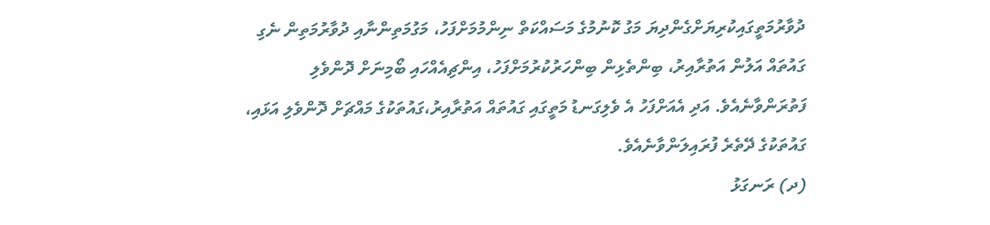ދުވާރުމަތީގައިކުރިޔަށްގެންދިޔަ މަގު ކޮނުމުގެ މަސައްކަތް ނިންމުމަށްފަހު، މަގުމަތިންނާއި ދުވާރުމަތިން ނެގި ގައުތައް އަލުން އަތުރާއިރު، ބިންތެޅިން ބިންހަރުކުރުމަށްފަހު، އިންޗިއެއްހައި ބޯމިނަށް ދޮންވެލި ފަތުރަންވާނެއެވެ. އަދި އެއަށްފަހު އެ ވެލިގަނޑު މަތީގައި ގައުތައް އަތުރާއިރު،ގައުތަކުގެ މައްޗަށް ދޮންވެލި އަޅައި، ގައުތަކުގެ ދޭތެރެ ފުރައިލަންވާނެއެވެ.
(ދ) ރަނގަޅު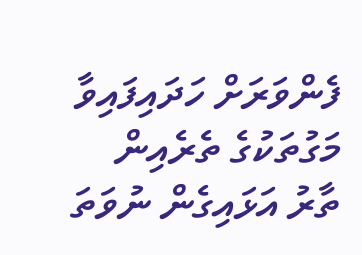ފެންވަރަށް ހަދައިފައިވާ މަގުތަކުގެ ތެރެއިން ތާރު އަޅައިގެން ނުވަތަ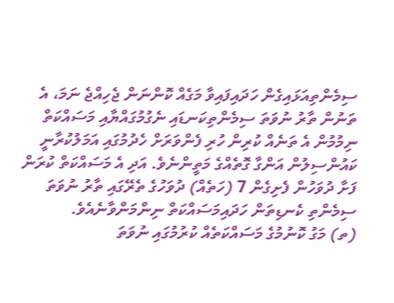ސިމެންތިއަޅައިގެން ހަދައިފައިވާ މަގެއް ކޮންނަން ޖެހިއްޖެ ނަމަ، އެ ތަނުން ތާރު ނުވަތަ ސިމެންތިކަނޑައި ނެގުމުގައްޔާއި މަސައްކަތް ނިމުމުން އެ ތަނެއް ކުރިން ހުރި ފެންވަރަށް ހެދުމުގައި އަމަލުކުރާނީ ކައުންސިލުން އަންގާ ގޮތެއްގެ މަތީންނެވެ. އަދި އެ މަސައްކަތް ކުރަން ފަށާ ދުވަހުން ފެށިގެން 7 (ހަތެއް) ދުވަހުގެ ތެރޭގައި ތާރު ނުވަތަ ސިމެންތި ކެނޑިތަން ހަދައިމަސައްކަތް ނިންމަންވާނެއެވެ.
(ތ) މަގު ކޮނުމުގެ މަސައްކަތެއް ކުރުމުގައި ނުވަތަ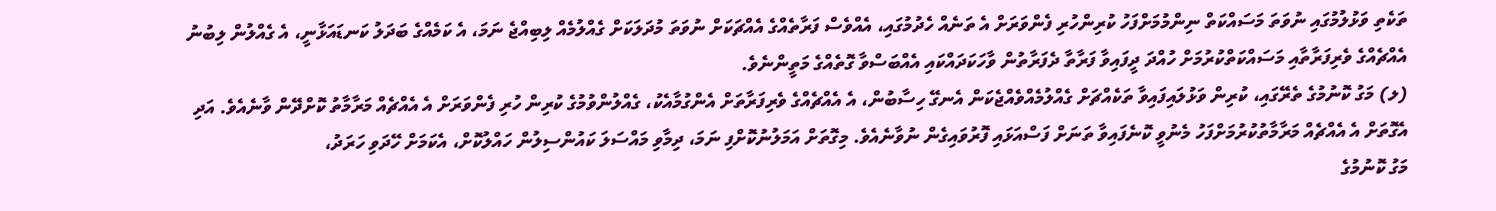ތަކެތި ވަޅުލުމުގައި ނުވަތަ މަސައްކަތް ނިންމުމަށްފަހު ކުރިންހުރި ފެންވަރަށް އެ ތަނެއް ހެދުމުގައި، އެއްވެސް ފަރާތެއްގެ އެއްޗަކަށް ނުވަތަ މުދަލަކަށް ގެއްލުމެއް ލިބިއްޖެ ނަމަ، އެ ކަމެއްގެ ބަދަލު ކަނޑައަޅާނީ، އެ ގެއްލުން ލިބުނު އެއްޗެއްގެ ވެރިފަރާތާއި މަސައްކަތްކުރުމަށް ހުއްދަ ދީފައިވާ ފަރާތާ ދެފަރާތުން ވާހަކަދައްކައި އެއްބަސްވާ ގޮތެއްގެ މަތީންނެވެ.
(ލ) މަގު ކޮނުމުގެ ތެރޭގައި، ކުރިން ވަޅުލައިފައިވާ ތަކެއްޗަށް ގެއްލުމެއްވެއްޖެކަން އެނގޭ ހިސާބުން، އެ އެއްޗެއްގެ ވެރިފަރާތަށް އެންގުމާއެކު، ގެއްލުންވުމުގެ ކުރިން ހުރި ފެންވަރަށް އެ އެއްޗެއް މަރާމާތު ކޮށްދޭން ވާނެއެވެ. އަދި އެގޮތަށް އެ އެއްޗެއް މަރާމާތުކުރުމަށްފަހު މެނުވީ ކޮނެފައިވާ ތަނަށް ފަސްއަޅައި ފޮރުވައިގެން ނުވާނެއެވެ. މިގޮތަށް އަމަލުނުކޮށްފި ނަމަ، ދިމާވި މައްސަލަ ކައުންސިލުން ހައްލުކޮށް، އެކަމަށް ހޭދަވި ހަރަދު،
މަގު ކޮނުމުގެ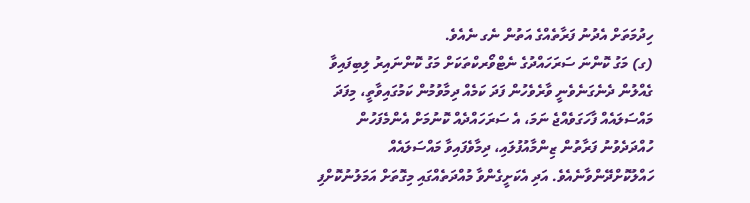ހިދުމަތަށް އެދުނު ފަރާތެއްގެ އަތުން ނެގ ނެއެވެ.
(ގ) މަގު ކޮންނަ ސަރަހައްދުގެ ނެޓްވޯރކްތަކަށް މަގު ކޮންނައިރު ލިބިފައިވާ ގެއްލުން ދެނެގަނެވެނީ ވާރެވެހުން ފަދަ ކަމެއް ދިމާވުމުން ކަމުގައިވާތީ، މިފަދަ މައްސަލައެއް ފާހަގަވެއްޖެ ނަމަ، އެ ސަރަހައްދެއް ކޮނުމަށް އެންމެފަހުން ހުއްދަދެވުނު ފަރާތުން ޒިންމާއުފުލައި، ދިމާވެފައިވާ މައްސަލައެއް ހައްލުކޮށްދޭންވާނެއެވެ. އަދި އެކަށީގެންވާ މުއްދަތެއްގައި މިގޮތަށް އަމަލުނުކޮށްފި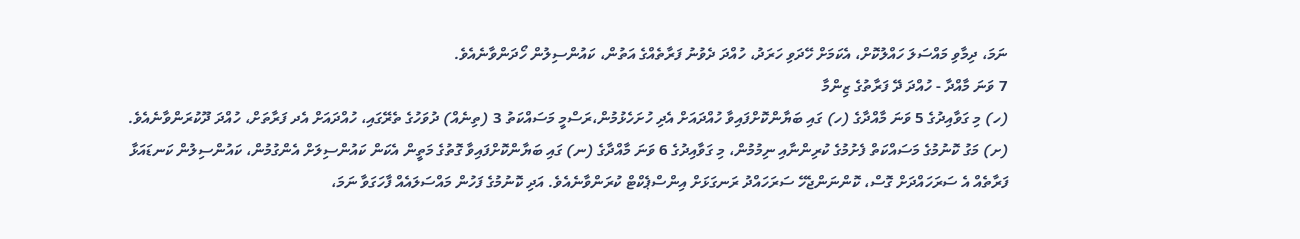ނަމަ، ދިމާވި މައްސަލަ ހައްލުކޮށް، އެކަމަށް ހޭދަވި ހަރަދު، ހުއްދަ ދެވުނު ފަރާތެއްގެ އަތުން، ކައުންސިލުން ހޯދަންވާނެއެވެ.
7 ވަނަ މާއްދާ - ހުއްދަ ދޭ ފަރާތުގެ ޒިންމާ
(ހ) މި ގަވާއިދުގެ 5 ވަނަ މާއްދާގެ (ހ) ގައި ބަޔާންކޮށްފައިވާ ހުއްދައަށް އެދި ހުށަހެޅުމުން،ރަސްމީ މަސައްކަތު 3 (ތިނެއް) ދުވަހުގެ ތެރޭގައި، ހުއްދައަށް އެދ ފަރާތަށް، ހުއްދަ ދޫކުރަންވާނެއެވެ.
(ށ) މަގު ކޮނުމުގެ މަސައްކަތް ފެށުމުގެ ކުރިންނާއި ނިމުމުން، މި ގަވާއިދުގެ 6 ވަނަ މާއްދާގެ (ނ) ގައި ބަޔާންކޮށްފައިވާ ގޮތުގެ މަތީން އެކަން ކައުންސިލަށް އެންގުމުން، ކައުންސިލުން ކަނޑައަޅާ ފަރާތެއް އެ ސަރަހައްދަށް ގޮސް، ކޮންނަންޖެހޭ ސަރަހައްދު ރަނގަޅަށް އިންސްޕެކްޓް ކުރަންވާނެއެވެ. އަދި ކޮނުމުގެ ފަހުން މައްސަލައެއް ފާހަގަވާ ނަމަ،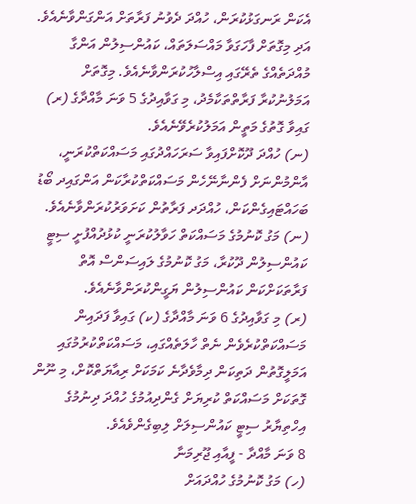އެކަން ރަނގަޅުކުރަން، ހުއްދަ ދެވުނު ފަރާތަށް އަންގަންވާނެއެވެ. އަދި މިގޮތަށް ފާހަގަވާ މައްސަލަތައް، ކައުންސިލުން އަންގާ މުއްދަތެއްގެ ތެރޭގައި އިސްލާހުކުރަންވާނެއެވެ. މިގޮތަށް އަމަލުނުކުރާ ފަރާތްތަކާމެދު، މި ގަވާއިދުގެ 5 ވަނަ މާއްދާގެ (ރ) ގައިވާ ގޮތުގެ މަތީން އަމަލުކުރެވޭނެއެވެ.
(ނ) ހުއްދަ ދޫކޮށްފައިވާ ސަރަހައްދުގައި މަސައްކަތްކުރަނީ، އާންމުންނަށް ފެންނާނޭހެން މަސައްކަތްކުރާކަން އަންގައިދ ބޯޑު ބަހައްޓައިގެންކަން، ހުއްދަދ ފަރާތުން ކަށަވަރުކުރަންވާނެއެވެ.
(ނ) މަގު ކޮނުމުގެ މަސައްކަތް ހަވާލުކުރަނީ ކުޅުދުއްފުށީ ސިޓީ ކައުންސިލުން ދޫކުރާ، މަގު ކޮނުމުގެ ލައިސަންސް އޮތް ފަރާތަކަށްކަން ކައުންސިލުން ޔަގީންކުރަންވާނެއެވެ.
(ރ) މި ގަވާއިދުގެ 6 ވަނަ މާއްދާގެ (ކ) ގައިވާ ފަދައިން މަސައްކަތްކުރެވެން ނެތް ހާލަތެއްގައި، މަސައްކަތްކުރުމުގައި އަމަލީގޮތުން ދަތިކަން ދިމާވެދާނެ ކަމަކަށް ރިއާޔަތްކޮށް، މި ނޫން ގޮތަކަށް މަސައްކަތް ކުރިޔަށް ގެންދިއުމުގެ ހުއްދަ ދިނުމުގެ އިހްތިޔާރު ސިޓީ ކައުންސިލަށް ލިބިގެންވެއެވެ.
8 ވަނަ މާއްދާ - ފީއާއި ޖޫރިމަނާ
(ހ) މަގު ކޮނުމުގެ ހުއްދައަށް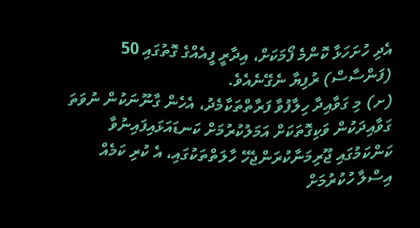އެދި ހުށަހަޅާ ކޮންމެ ފޯމަކަށް، އިދާރީ ފީއެއްގެ ގޮތުގައި 50 (ފަންސާސް) ރުފިޔާ ނެގޭނެއެވެ.
(ށ) މި ގަވާއިދާ ހިލާފުވާ ފަރާތްތަކާމެދު، އެހެން ގާނޫނަކުން ނުވަތަ ގަވާއިދަކުން ވަކިގޮތަކަށް އަމަލުކުރުމަށް ކަނޑައަޅައިފައިނުވާ ކަންކަމުގައި ޖޫރިމަނާކުރަންޖެހޭ ހާލަތްތަކުގައި، އެ ކުރި ކަމެއް އިސްލާ ހުކުރުމަށް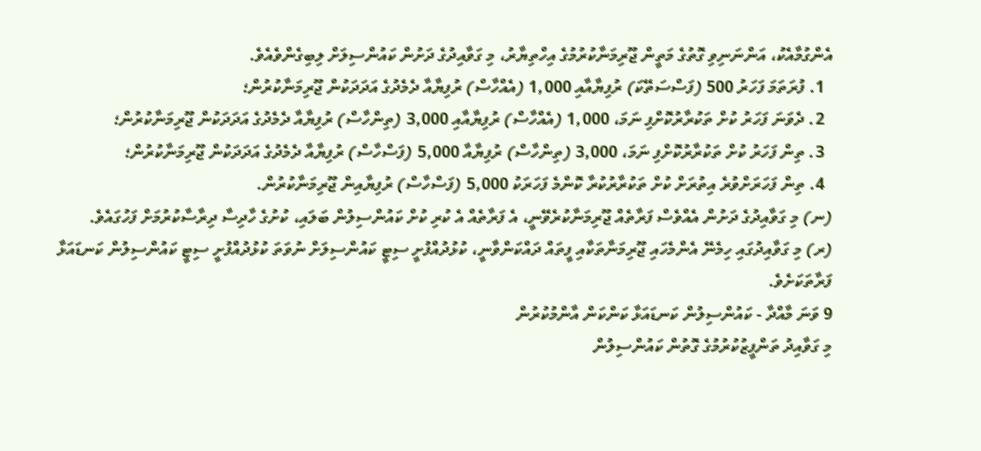އެންގުމާއެކު، އަންނަނިވި ގޮތުގެ މަތީން ޖޫރިމަނާކުރުމުގެ އިހްތިޔާރު، މި ގަވާއިދުގެ ދަށުން ކައުންސިލަށް ލިބިގެންވެއެވެ.
  1. ފުރަތަމަ ފަހަރު 500 (ފަސްސަތޭކަ) ރުފިޔާއާއި 1,000 (އެއްހާސް) ރުފިޔާއާ ދެމެދުގެ އަދަދަކުން ޖޫރިމަނާކުރުން؛
  2. ދެވަނަ ފަހަރު ކުށް ތަކުރާރުކޮށްފި ނަމަ، 1,000 (އެއްހާސް) ރުފިޔާއާއި 3,000 (ތިންހާސް) ރުފިޔާއާ ދެމެދުގެ އަދަދަކުން ޖޫރިމަނާކުރުން؛
  3. ތިން ފަހަރު ކުށް ތަކުރާރުކޮށްފި ނަމަ، 3,000 (ތިންހާސް) ރުފިޔާއާ 5,000 (ފަސްހާސް) ރުފިޔާއާ ދެމެދުގެ އަދަދަކުން ޖޫރިމަނާކުރުން؛
  4. ތިން ފަހަރަށްވުރެ އިތުރަށް ކުށް ތަކުރާރުކުރާ ކޮންމެ ފަހަރަކު 5,000 (ފަސްހާސް) ރުފިޔާއިން ޖޫރިމަނާކުރުން.
(ނ) މި ގަވާއިދުގެ ދަށުން އެއްވެސް ފަރާތެއް ޖޫރިމަނާކުރެވޭނީ، އެ ފަރާތެއް އެ ކުރި ކުށް ކައުންސިލުން ބަލައި، ކުށުގެ ހާދިސާ ދިރާސާކުރުމަށް ފަހުގައެވެ.
(ރ) މި ގަވާއިދުގައި ހިމެނޭ އެންމެހައި ޖޫރިމަނާތަކާއި ފީތައް ދައްކަންވާނީ، ކުޅުދުއްފުށީ ސިޓީ ކައުންސިލަށް ނުވަތަ ކުޅުދުއްފުށީ ސިޓީ ކައުންސިލުން ކަނޑައަޅާ ފަރާތަކަށެވެ.
9 ވަނަ މާއްދާ - ކައުންސިލުން ކަނޑައަޅާ ކަންކަން އާންމުކުރުން
މި ގަވާއިދު ތަންފީޒުކުރުމުގެ ގޮތުން ކައުންސިލުން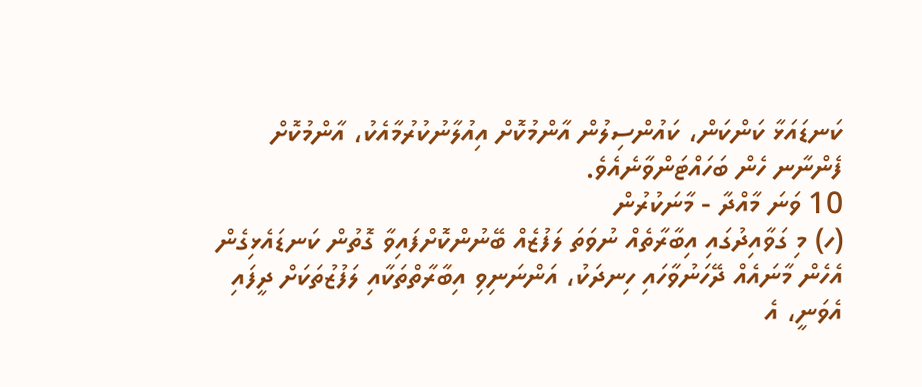ކަނޑައަޅާ ކަންކަން، ކައުންސިލުން އާންމުކޮށް އިއުލާނުކުރުމާއެކު، އާންމުކޮށް ފެންނާނ ހެން ބަހައްޓަންވާނެއެވެ.
10 ވަނަ މާއްދާ - މާނަކުރުން
(ހ) މި ގަވާއިދުގައި އިބާރާތެއް ނުވަތަ ލަފުޒެއް ބޭނުންކޮށްފައިވާ ގޮތުން ކަނޑައެޅިގެން އެހެން މާނައެއް ދޭހަނުވާހައި ހިނދަކު، އަންނަނިވި އިބާރާތްތަކާއި ލަފުޒުތަކަށް ދީފައި އެވަނީ، އެ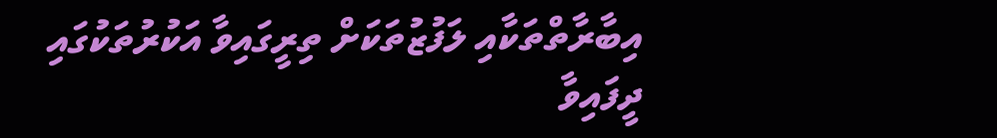އިބާރާތްތަކާއި ލަފުޒުތަކަށް ތިރީގައިވާ އަކުރުތަކުގައި ދީފައިވާ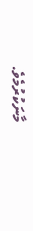މާނަކުރުމެވެ.